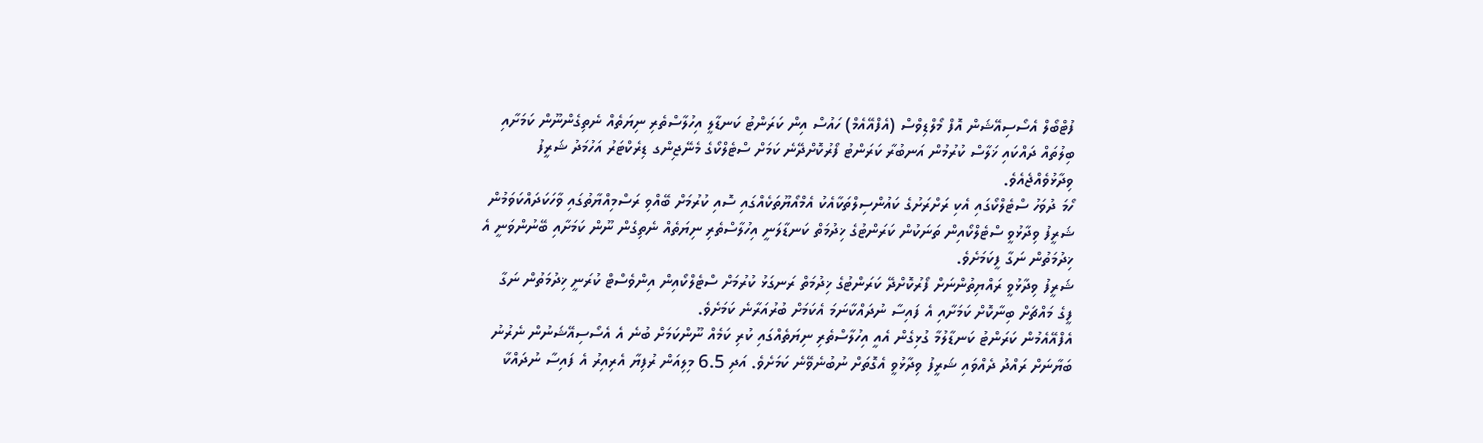ފުޓްބޯލް އެސޯސިއޭޝަން އޮފް މޯލްޑިވްސް (އެފްއޭއެމް) ހައުސް އިން ކަރަންޓު ކަނޑާލީ އިހުލާސްތެރި ނިޔަތެއް ނެތިގެންނޫން ކަމަށާއި ބިލުތައް ދައްކައި ޚަލާސް ކުރުމުން އަނބުރާ ކަރަންޓު ފޯރުކޮށްދޭނެ ކަމަށް ސްޓެލްކޯގެ މެނޭޖިންގ ޑިރެކްޓަރު އަހުމަދު ޝަރީފު ވިދާޅުވެއްޖެއެވެ.
ހޯމަ ދުވަހު ސްޓެލްކޯގައި އެކި ރަށްރަށުގެ ކައުންސިލްތަކާއެކު އެމްއޯޔޫތަކެއްގައި ސޮއި ކުރުމަށް ބޭއްވި ރަސްމިއްޔާތުގައި ވާހަކަދައްކަވަމުން ޝަރީފު ވިދާޅުވީ ސްޓެލްކޯއިން ތަނަކުން ކަރަންޓުގެ ޚިދުމަތް ކަނޑާލަނީ އިހުލާސްތެރި ނިޔަތެއް ނެތިގެން ނޫން ކަމަށާއި ބޭނުންވަނީ އެ ޚިދުމަތުން ނަގާ ފީކަމަށެވެ.
ޝަރީފު ވިދާޅުވީ ރައްޔިތުންނަށް ފޯރުކޮށްދޭ ކަރަންޓުގެ ޚިދުމަތް ރަނގަޅު ކުރުމަށް ސްޓެލްކޯއިން އިންވެސްޓް ކުރަނީ ޚިދުމަތުން ނަގާ ފީގެ މައްޗަށް ބިނާކޮށް ކަމަށާއި އެ ފައިސާ ނުދައްކާނަމަ އެކަމަށް ބުރުއަރާނެ ކަމަށެވެ.
އެފްއޭއެމުން ކަރަންޓު ކަނޑާލުމާ ގުޅިގެން އެއީ އިހުލާސްތެރި ނިޔަތެއްގައި ކުރި ކަމެއް ނޫންކަމަށް ބުނެ އެ އެސޯސިއޭޝަނުން ނެރުނު ބަޔާނަށް ރައްދު ދެއްވައި ޝަރީފު ވިދާޅުވީ އެގޮތަށް ނުބުނެވޭނެ ކަމަށެވެ. އަދި 6.5 މިލިއަން ރުފިޔާ އެރިއިރު އެ ފައިސާ ނުދައްކާ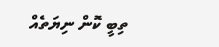ތިބީ ކޮން ނިޔަތެއް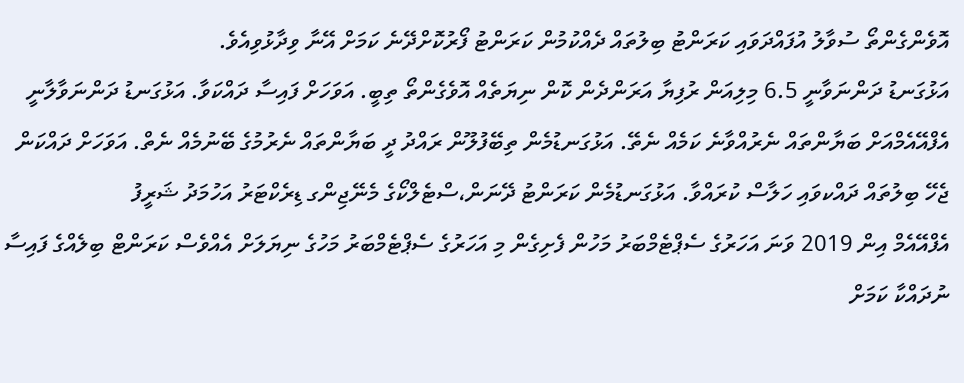އޮވެންގެންތޯ ސުވާލު އުފައްދަވައި ކަރަންޓު ބިލުތައް ދެއްކުމުން ކަރަންޓު ފޯރުކޮށްދޭނެ ކަމަށް އޭނާ ވިދާޅުވިއެވެ.
އަޅުގަނޑު ދަންނަވާނީ 6.5 މިލިއަން ރުފިޔާ އަރަންދެން ކޮން ނިޔަތެއް އޮވެގެންތޯ ތިބީ. އަވަހަށް ފައިސާ ދައްކަވާ. އަޅުގަނޑު ދަންނަވާލާނީ އެފްއޭއެމްއަށް ބަޔާންތައް ނެރުއްވާނެ ކަމެއް ނެތޭ. އަޅުގަނޑުމެން ތިބޭފުލޫން ރައްދު ދީ ބަޔާންތައް ނެރުމުގެ ބޭނުމެއް ނެތް. އަވަހަށް ދައްކަން ޖެހޭ ބިލުތައް ދައްކވައި ހަލާސް ކުރައްވާ. އަޅުގަނޑުމެން ކަރަންޓު ދޭނަން،ސްޓެލްކޯގެ މެނޭޖިންގ ޑިރެކްޓަރު އަހުމަދު ޝަރީފު
އެފްއޭއެމް އިން 2019 ވަނަ އަހަރުގެ ސެޕްޓެމްބަރު މަހުން ފެށިގެން މި އަހަރުގެ ސެޕްޓެމްބަރު މަހުގެ ނިޔަލަށް އެއްވެސް ކަރަންޓް ބިލެއްގެ ފައިސާ ނުދައްކާ ކަމަށް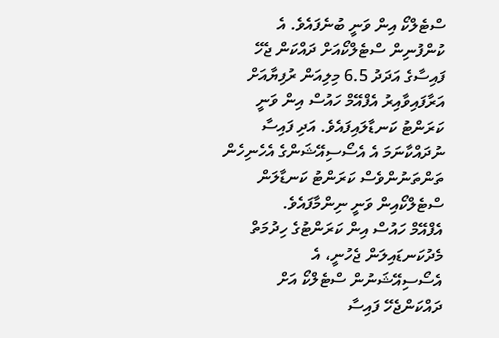ސްޓެލްކޯ އިން ވަނީ ބުނެފައެވެ. އެ ކުންފުނިން ސްޓެލްކޯއަށް ދައްކަން ޖެހޭ ފައިސާގެ އަދަދު 6.5 މިލިއަން ރުފިޔާއަށް އަރާފައިވާއިރު އެފްއޭމް ހައުސް އިން ވަނީ ކަރަންޓު ކަނޑާލައިފައެވެ. އަދި ފައިސާ ނުދައްކާނަމަ އެ އެސޯސިއޭޝަންގެ އެހެނިހެން ތަންތަނުންވެސް ކަރަންޓު ކަނޑާލަން ސްޓެލްކޯއިން ވަނީ ނިންމާފައެވެ.
އެފްއޭމް ހައުސް އިން ކަރަންޓުގެ ހިދުމަތް މެދުކަނޑައިލަން ޖެހުނީ، އެ އެސޯސިއޭޝަނުން ސްޓެލްކޯ އަށް ދައްކަންޖެހޭ ފައިސާ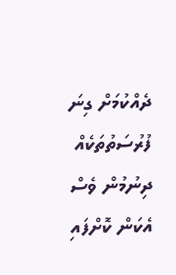ދެއްކުމަށް ގިނަ ފުރުސަތުތަކެއް ދިނުމުން ވެސް އެކަން ކޮށްފައި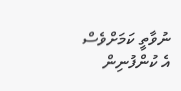ނުވާތީ ކަމަށްވެސް އެ ކުންފުނިން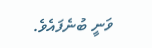ވަނީ ބުނެފައެވެ.